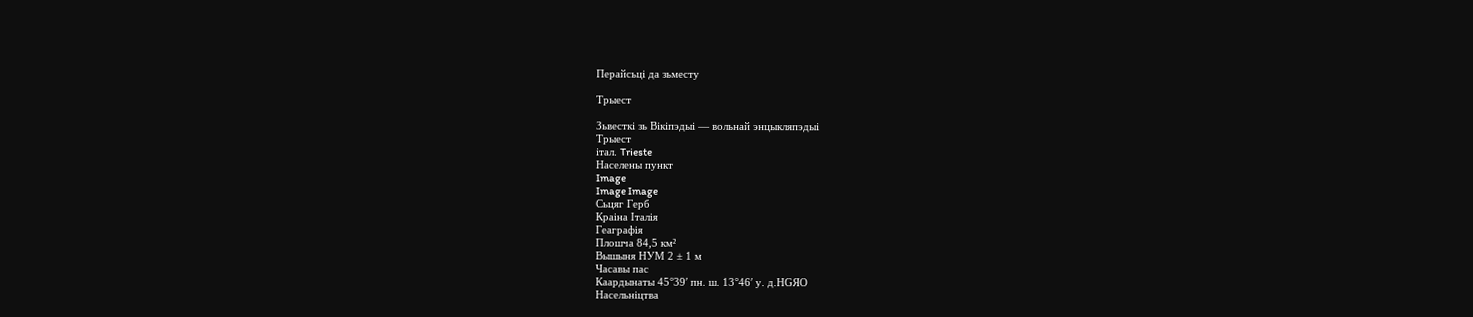Перайсьці да зьместу

Трыест

Зьвесткі зь Вікіпэдыі — вольнай энцыкляпэдыі
Трыест
італ. Trieste
Населены пункт
Image
Image Image
Сьцяг Герб
Краіна Італія
Геаграфія
Плошча 84,5 км²
Вышыня НУМ 2 ± 1 м
Часавы пас
Каардынаты 45°39′ пн. ш. 13°46′ у. д.HGЯO
Насельніцтва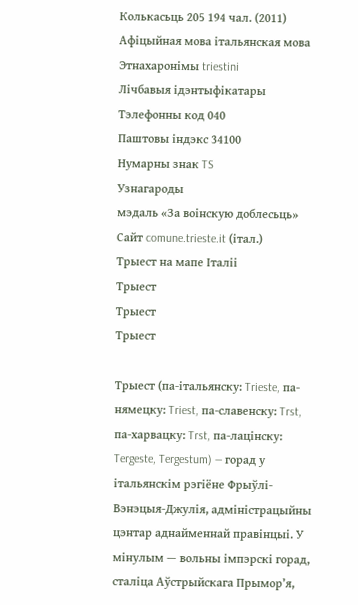Колькасьць 205 194 чал. (2011)
Афіцыйная мова італьянская мова
Этнахаронімы triestini
Лічбавыя ідэнтыфікатары
Тэлефонны код 040
Паштовы індэкс 34100
Нумарны знак TS
Узнагароды
мэдаль «За воінскую доблесьць»
Сайт comune.trieste.it (італ.)
Трыест на мапе Італіі
Трыест
Трыест
Трыест

Трыест (па-італьянску: Trieste, па-нямецку: Triest, па-славенску: Trst, па-харвацку: Trst, па-лацінску: Tergeste, Tergestum) — горад у італьянскім рэгіёне Фрыўлі-Вэнэцыя-Джулія, адміністрацыйны цэнтар аднайменнай правінцыі. У мінулым — вольны імпэрскі горад, сталіца Аўстрыйскага Прымор’я,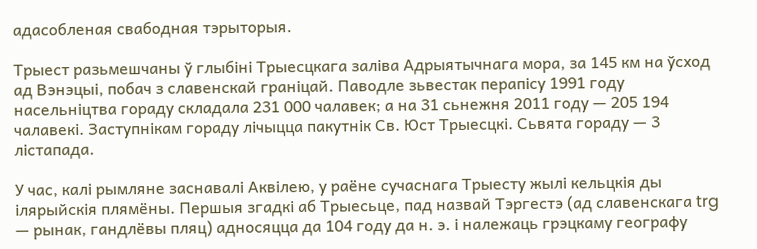адасобленая свабодная тэрыторыя.

Трыест разьмешчаны ў глыбіні Трыесцкага заліва Адрыятычнага мора, за 145 км на ўсход ад Вэнэцыі, побач з славенскай граніцай. Паводле зьвестак перапісу 1991 году насельніцтва гораду складала 231 000 чалавек; а на 31 сьнежня 2011 году — 205 194 чалавекі. Заступнікам гораду лічыцца пакутнік Св. Юст Трыесцкі. Сьвята гораду — 3 лістапада.

У час, калі рымляне заснавалі Аквілею, у раёне сучаснага Трыесту жылі кельцкія ды ілярыйскія плямёны. Першыя згадкі аб Трыесьце, пад назвай Тэргестэ (ад славенскага trg — рынак, гандлёвы пляц) адносяцца да 104 году да н. э. і належаць грэцкаму географу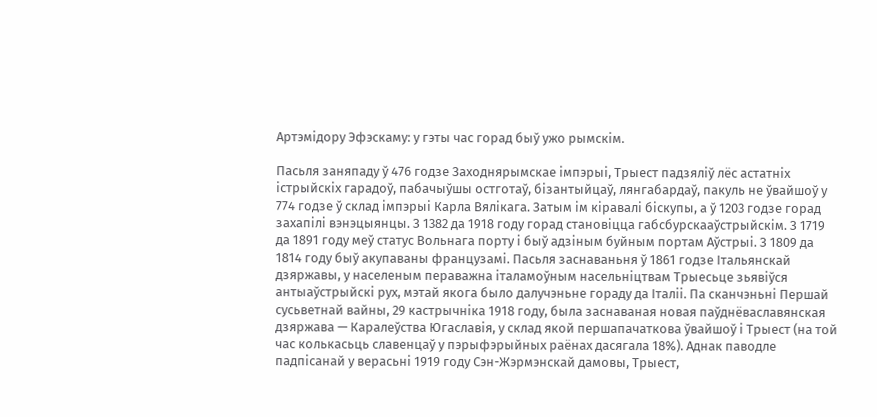Артэмідору Эфэскаму: у гэты час горад быў ужо рымскім.

Пасьля заняпаду ў 476 годзе Заходнярымскае імпэрыі, Трыест падзяліў лёс астатніх істрыйскіх гарадоў, пабачыўшы остготаў, бізантыйцаў, лянгабардаў, пакуль не ўвайшоў у 774 годзе ў склад імпэрыі Карла Вялікага. Затым ім кіравалі біскупы, а ў 1203 годзе горад захапілі вэнэцыянцы. З 1382 да 1918 году горад становіцца габсбурскааўстрыйскім. З 1719 да 1891 году меў статус Вольнага порту і быў адзіным буйным портам Аўстрыі. З 1809 да 1814 году быў акупаваны французамі. Пасьля заснаваньня ў 1861 годзе Італьянскай дзяржавы, у населеным пераважна італамоўным насельніцтвам Трыесьце зьявіўся антыаўстрыйскі рух, мэтай якога было далучэньне гораду да Італіі. Па сканчэньні Першай сусьветнай вайны, 29 кастрычніка 1918 году, была заснаваная новая паўднёваславянская дзяржава — Каралеўства Югаславія, у склад якой першапачаткова ўвайшоў і Трыест (на той час колькасьць славенцаў у пэрыфэрыйных раёнах дасягала 18%). Аднак паводле падпісанай у верасьні 1919 году Сэн-Жэрмэнскай дамовы, Трыест,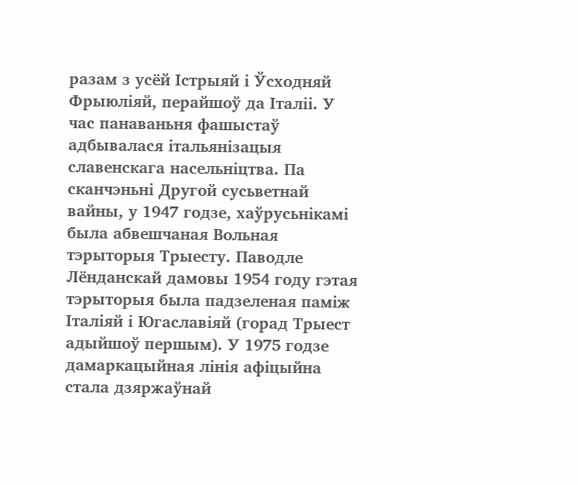разам з усёй Істрыяй і Ўсходняй Фрыюліяй, перайшоў да Італіі. У час панаваньня фашыстаў адбывалася італьянізацыя славенскага насельніцтва. Па сканчэньні Другой сусьветнай вайны, у 1947 годзе, хаўрусьнікамі была абвешчаная Вольная тэрыторыя Трыесту. Паводле Лёнданскай дамовы 1954 году гэтая тэрыторыя была падзеленая паміж Італіяй і Югаславіяй (горад Трыест адыйшоў першым). У 1975 годзе дамаркацыйная лінія афіцыйна стала дзяржаўнай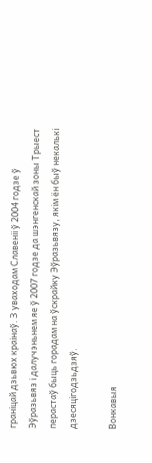граніцай дзьвюх краінаў. З уваходам Славеніі ў 2004 годзе ў Эўразьвяз і далучэньнем яе ў 2007 годзе да шэнгенскай зоны Трыест перастаў быць горадам на ўскрайку Эўразьвязу, якім ён быў некалькі дзесяцігодзьдзяў.

Вонкавыя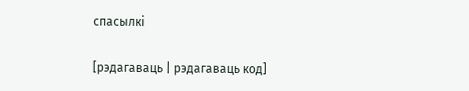спасылкі

[рэдагаваць | рэдагаваць код]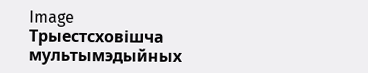Image Трыестсховішча мультымэдыйных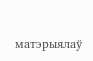матэрыялаў